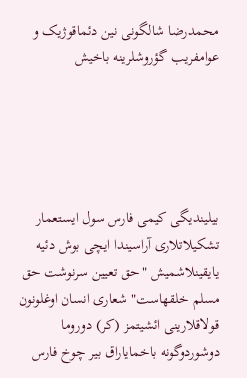محمدرضا شالگونی نین دئماقوژیک و عوامفریب گؤروشلرینه باخیش





بیلیندیگی کیمی فارس سول ایستعمار تشکیلاتلاری آراسیندا ایچی بوش دئیه یایقینلاشمیش "حق تعیین سرنوشت حق مسلم خلقهاست" شعاری انسان اوغلونون قولاقلارینی ائشیتمز (کر) دوروما دوشوردوگونه باخمایاراق بیر چوخ فارس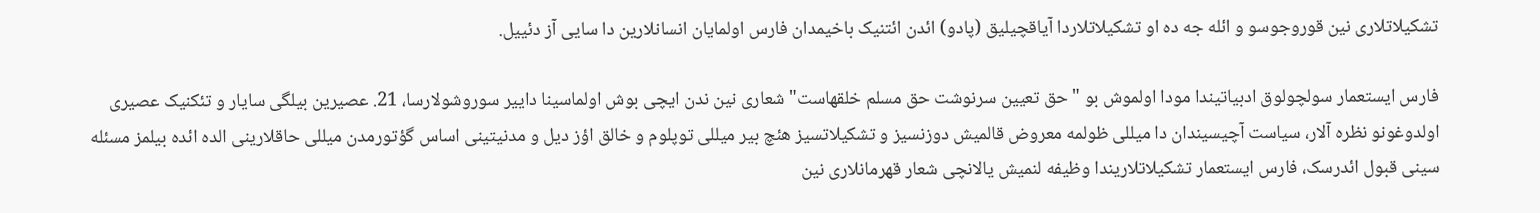تشکیلاتلاری نین قوروجوسو و ائله جه ده او تشکیلاتلاردا آیاقچیلیق (پادو) ائدن ائتنیک باخیمدان فارس اولمایان انسانلارین دا سایی آز دئییل.

فارس ایستعمار سولچولوق ادبیاتیندا مودا اولموش بو "حق تعیین سرنوشت حق مسلم خلقهاست" شعاری نین ندن ایچی بوش اولماسینا داییر سوروشولارسا، 21. عصیرین بیلگی سایار و تئکنیک عصیری اولدوغونو نظره آلار، سیاست آچیسیندان دا میللی ظولمه معروض قالمیش دوزنسیز و تشکیلاتسیز هئچ بیر میللی توپلوم و خالق اؤز دیل و مدنیتینی اساس گؤتورمدن میللی حاقلارینی الده ائده بیلمز مسئله سینی قبول ائدرسک، فارس ایستعمار تشکیلاتلاریندا وظیفه لنمیش یالانچی شعار قهرمانلاری نین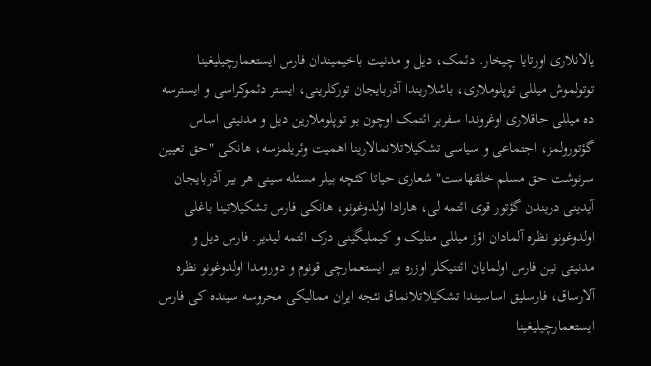یالانلاری اورتایا چیخار. دئمک، دیل و مدنیت باخیمیندان فارس ایستعمارچیلیغینا توتولموش میللی توپلوملاری، باشلاریندا آذربایجان تورکلرینی، ایستر دئموکراسی و ایسترسه ده میللی حاقلاری اوغروندا سفربر ائتمک اوچون بو توپلوملارین دیل و مدنیتی اساس گؤتورولمز، اجتماعی و سیاسی تشکیلاتلانمالارینا اهمیت وئریلمزسه، هانکی "حق تعیین سرنوشت حق مسلم خلقهاست" شعاری حیاتا کئچه بیلر مسئله سینی هر بیر آذربایجان آیدینی دریندن گؤتور قوی ائتمه لی، هارادا اولدوغونو، هانکی فارس تشکیلاتینا باغلی اولدوغونو نظره آلمادان اؤز میللی منلیک و کیملیگینی درک ائتمه لیدیر. فارس دیل و مدنیتی نین فارس اولمایان ائتنیکلر اوزره بیر ایستعمارچی قونوم و دورومدا اولدوغونو نظره آلارساق، فارسلیق اساسیندا تشکیلاتلانماق نئجه ایران ممالیکی محروسه سینده کی فارس ایستعمارچیلیغینا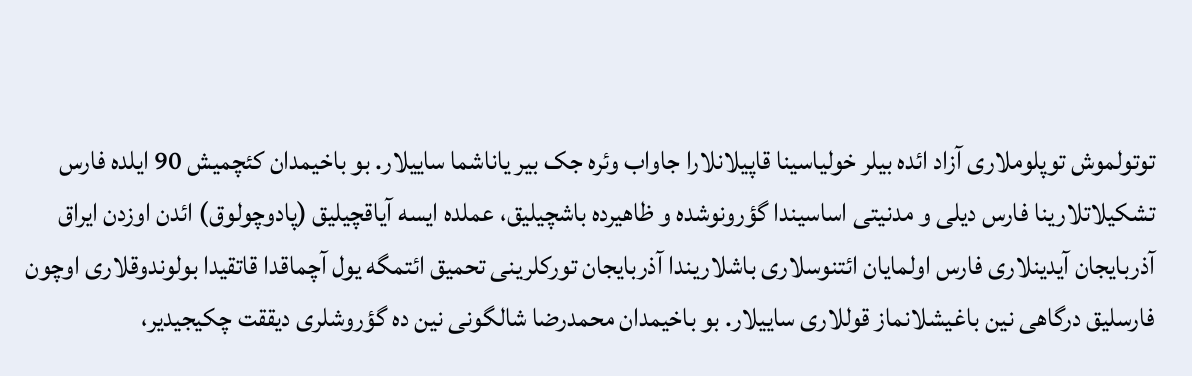توتولموش توپلوملاری آزاد ائده بیلر خولیاسینا قاپیلانلارا جاواب وئره جک بیر یاناشما ساییلار. بو باخیمدان کئچمیش 90 ایلده فارس تشکیلاتلارینا فارس دیلی و مدنیتی اساسیندا گؤرونوشده و ظاهیرده باشچیلیق، عملده ایسه آیاقچیلیق (پادوچولوق) ائدن اوزدن ایراق آذربایجان آیدینلاری فارس اولمایان ائتنوسلاری باشلاریندا آذربایجان تورکلرینی تحمیق ائتمگه یول آچماقدا قاتقیدا بولوندوقلاری اوچون فارسلیق درگاهی نین باغیشلانماز قوللاری ساییلار. بو باخیمدان محمدرضا شالگونی نین ده گؤروشلری دیققت چکیجیدیر،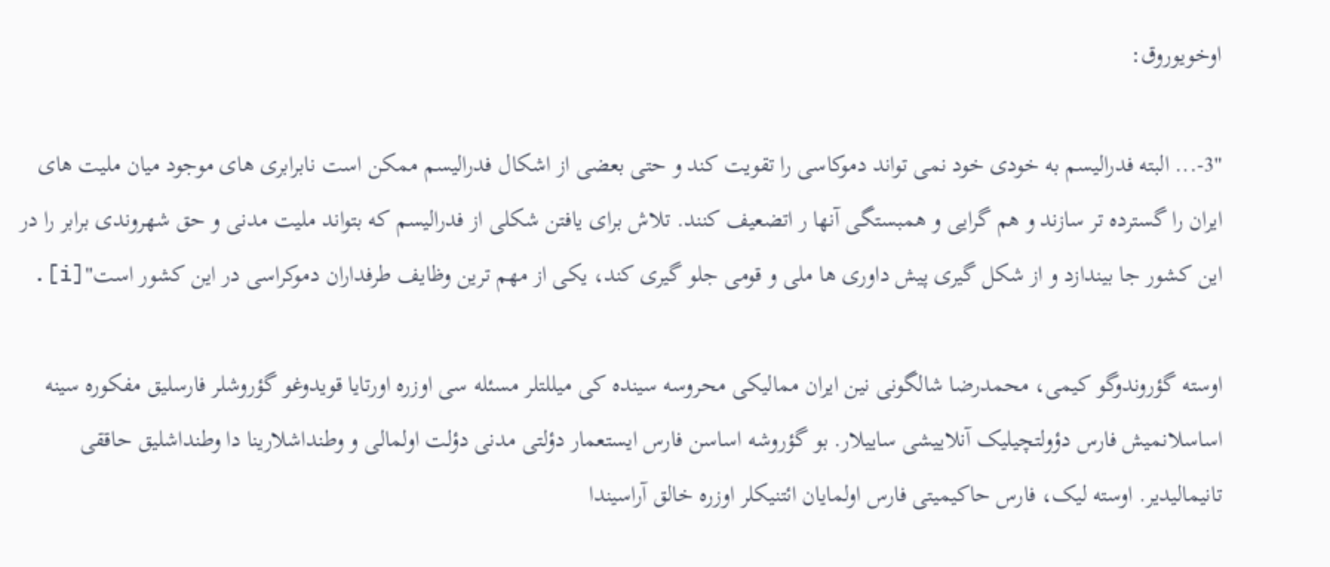اوخویوروق:

"3-... البته فدرالیسم به خودی خود نمی تواند دموکاسی را تقویت کند و حتی بعضی از اشکال فدرالیسم ممکن است نابرابری های موجود میان ملیت های ایران را گسترده تر سازند و هم گرایی و همبستگی آنها ر اتضعیف کنند. تلاش برای یافتن شکلی از فدرالیسم که بتواند ملیت مدنی و حق شهروندی برابر را در این کشور جا بیندازد و از شکل گیری پیش داوری ها ملی و قومی جلو گیری کند، یکی از مهم ترین وظایف طرفداران دموکراسی در این کشور است"[i].

اوسته گؤروندوگو کیمی، محمدرضا شالگونی نین ایران ممالیکی محروسه سینده کی میللتلر مسئله سی اوزره اورتایا قویدوغو گؤروشلر فارسلیق مفکوره سینه اساسلانمیش فارس دؤولتچیلیک آنلاییشی ساییلار. بو گؤروشه اساسن فارس ایستعمار دؤلتی مدنی دؤلت اولمالی و وطنداشلارینا دا وطنداشلیق حاققی تانیمالیدیر. اوسته لیک، فارس حاکیمیتی فارس اولمایان ائتنیکلر اوزره خالق آراسیندا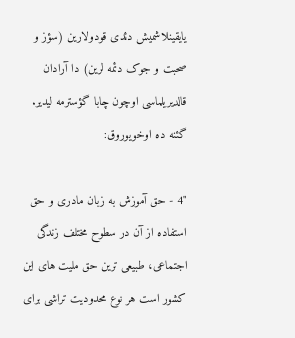یایقینلاشمیش دئدی قودولارین (سؤز و صحبت و جوک دئمه لرین) دا آرادان قالدیریلماسی اوچون چابا گؤسترمه لیدیر. گئنه ده اوخویوروق:

"4 - حق آموزش به زبان مادری و حق استفاده از آن در سطوح مختلف زندگی اجتماعی، طبیعی ترین حق ملیت های این کشور است هر نوع محدودیت تراشی برای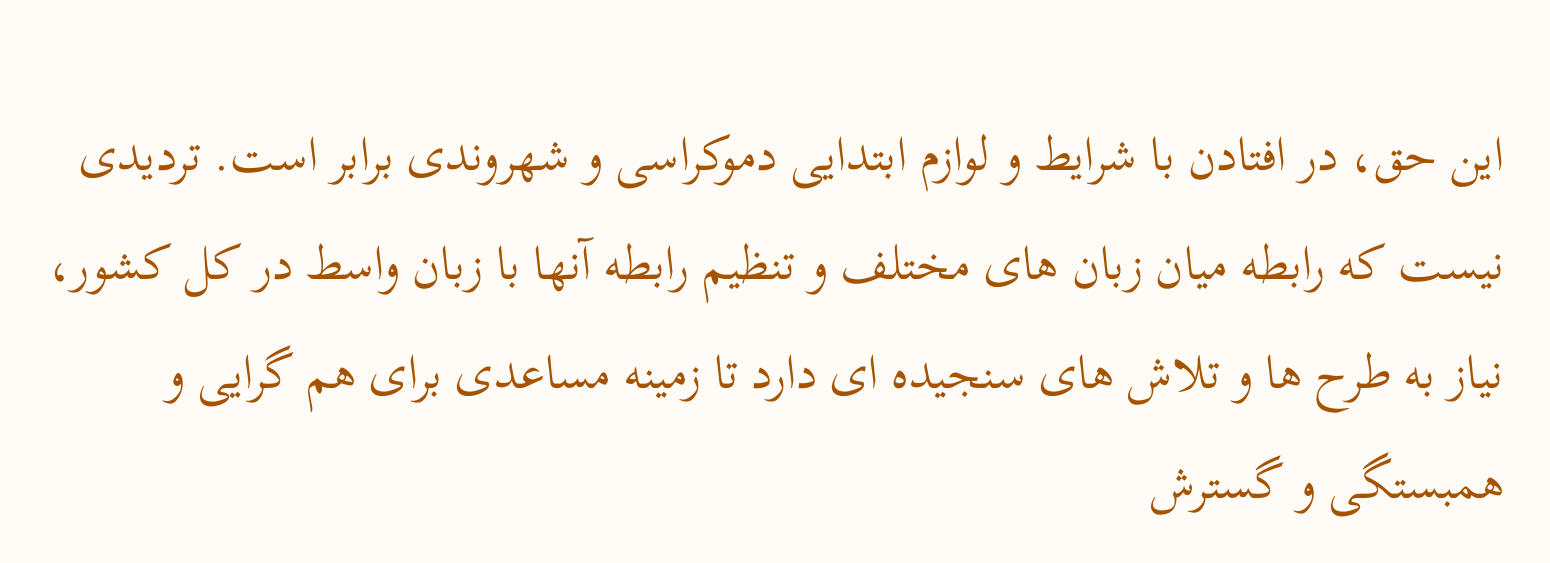این حق، در افتادن با شرایط و لوازم ابتدایی دموکراسی و شهروندی برابر است. تردیدی نیست که رابطه میان زبان های مختلف و تنظیم رابطه آنها با زبان واسط در کل کشور، نیاز به طرح ها و تلاش های سنجیده ای دارد تا زمینه مساعدی برای هم گرایی و همبستگی و گسترش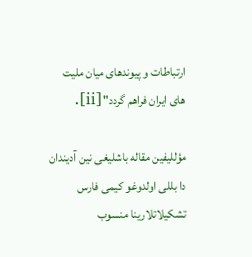ارتباطات و پیوندهای میان ملیت های ایران فراهم گردد"[ii].

مؤللیفین مقاله باشلیغی نین آدیندان دا بللی اولدوغو کیمی فارس تشکیلاتلارینا منسوب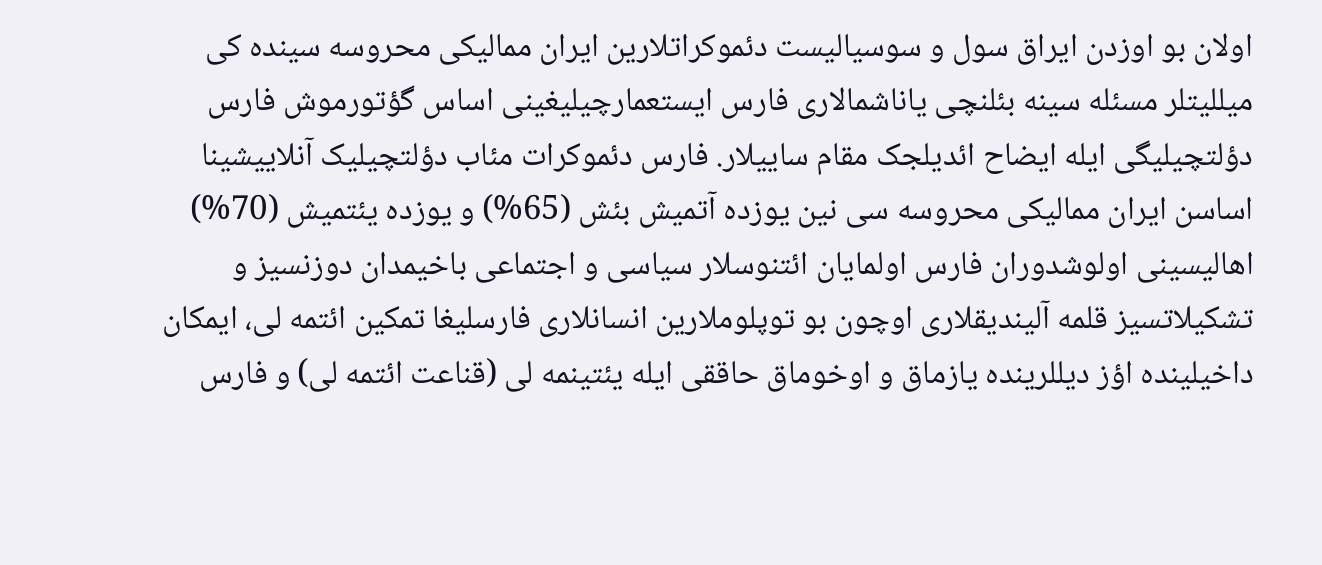اولان بو اوزدن ایراق سول و سوسیالیست دئموکراتلارین ایران ممالیکی محروسه سینده کی میللیتلر مسئله سینه بئلنچی یاناشمالاری فارس ایستعمارچیلیغینی اساس گؤتورموش فارس دؤلتچیلیگی ایله ایضاح ائدیلجک مقام ساییلار. فارس دئموکرات مئاب دؤلتچیلیک آنلاییشینا اساسن ایران ممالیکی محروسه سی نین یوزده آتمیش بئش (65%) و یوزده یئتمیش (70%) اهالیسینی اولوشدوران فارس اولمایان ائتنوسلار سیاسی و اجتماعی باخیمدان دوزنسیز و تشکیلاتسیز قلمه آلیندیقلاری اوچون بو توپلوملارین انسانلاری فارسلیغا تمکین ائتمه لی، ایمکان داخیلینده اؤز دیللرینده یازماق و اوخوماق حاققی ایله یئتینمه لی (قناعت ائتمه لی) و فارس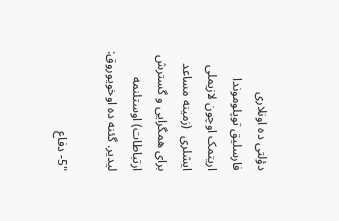دؤلتی ده اونلاری فارسلیق توپلوموندا اریتمک اوچون لازیملی ایشلری  (زمینه مساعد برای همگرایی و گسترش ارتباطات) اوستلنمه لیدیر. گئنه ده اوخویوروق:

"5- دفاع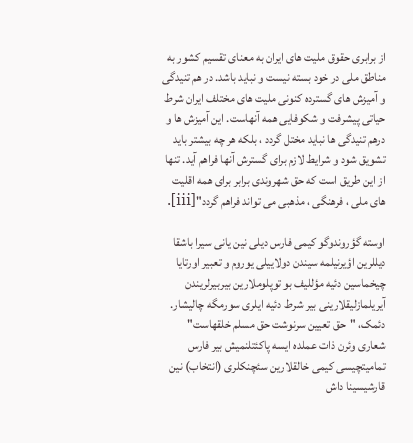از برابری حقوق ملیت های ایران به معنای تقسیم کشور به مناطق ملی در خود بسته نیست و نباید باشد. در هم تنیدگی و آمیزش های گسترده کنونی ملیت های مختلف ایران شرط حیاتی پیشرفت و شکوفایی همه آنهاست. این آمیزش ها و درهم تنیدگی ها نباید مختل گردد ، بلکه هر چه بیشتر باید تشویق شود و شرایط لازم برای گسترش آنها فراهم آید. تنها از این طریق است که حق شهروندی برابر برای همه اقلیت های ملی ، فرهنگی ، مذهبی می تواند فراهم گردد"[iii].

اوسته گؤروندوگو کیمی فارس دیلی نین یانی سیرا باشقا دیللرین اؤیرنیلمه سیندن دولاییلی یوروم و تعبیر اورتایا چیخماسین دئیه مؤللیف بو توپلوملارین بیربیرلریندن آیریلمازلیقلارینی بیر شرط دئیه ایلری سورمگه چالیشار. دئمک، "حق تعیین سرنوشت حق مسلم خلقهاست" شعاری وئرن ذات عملده ایسه پاکئتلنمیش بیر فارس تمامیتچیسی کیمی خالقلارین سئچنکلری (انتخاب) نین قارشیسینا داش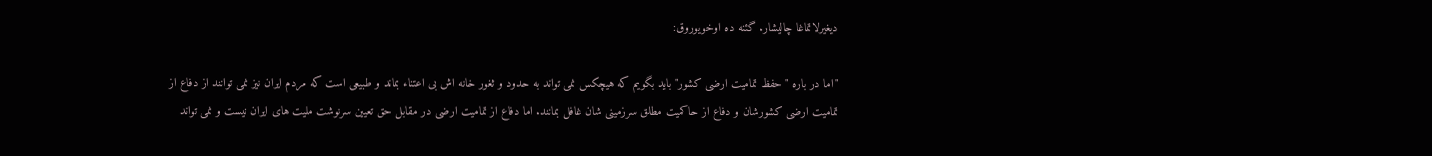دیغیرلاتماغا چالیشار. گئنه ده اوخویوروق:

"اما در باره "حفظ تمامیت ارضی کشور" باید بگویم که هیچکس نمی تواند به حدود و ثغور خانه اش بی اعتناء بماند و طبیعی است که مردم ایران نیز نمی توانند از دفاع از تمامیت ارضی کشورشان و دفاع از حاکمیت مطلق سرزمینی شان غافل بمانند. اما دفاع از تمامیت ارضی در مقابل حق تعیین سرنوشت ملیت های ایران نیست و نمی تواند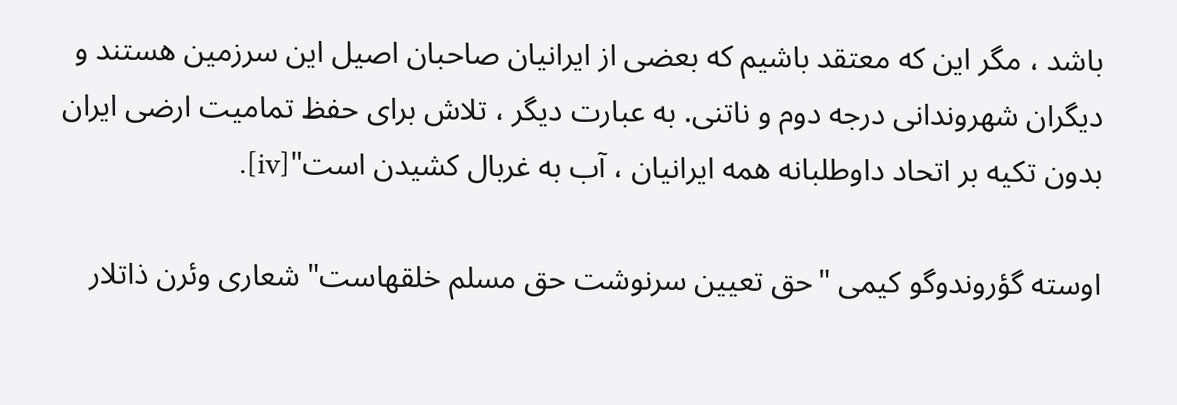باشد ، مگر این که معتقد باشیم که بعضی از ایرانیان صاحبان اصیل این سرزمین هستند و دیگران شهروندانی درجه دوم و ناتنی. به عبارت دیگر ، تلاش برای حفظ تمامیت ارضی ایران بدون تکیه بر اتحاد داوطلبانه همه ایرانیان ، آب به غربال کشیدن است"[iv].

اوسته گؤروندوگو کیمی "حق تعیین سرنوشت حق مسلم خلقهاست" شعاری وئرن ذاتلار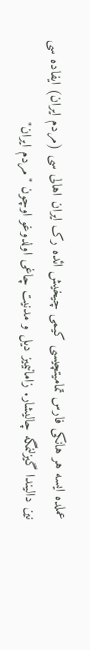عملده ایسه هر هانکی فارس تمامیتچیسی کیمی چیخیش ائده رک ایران اهالی سی (مردم ایران) ایفاده سی نین دالیندا گیزلنمگه چالیشار. زامانیمیز دیل و مدنیت چاغی اولدوغو اوچون "مردم ایران"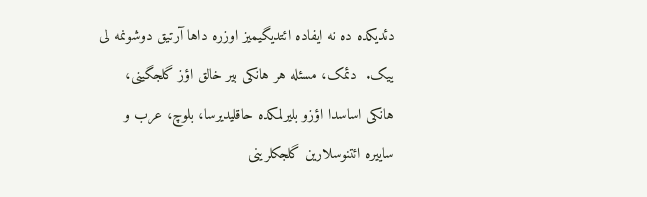دئدیکده ده نه ایفاده ائتدیگیمیز اوزره داها آرتیق دوشونمه لی ییک.  دئمک، مسئله هر هانکی بیر خالق اؤز گلجگینی، هانکی اساسدا اؤزو بلیرلمکده حاقلیدیرسا، بلوچ، عرب و ساییره ائتنوسلارین گلجکلرینی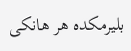بلیرمکده هر هانکی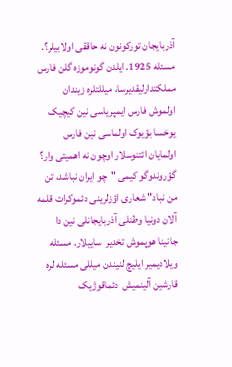آذربایجان تورکونون نه حاققی اولابیلر؟. مسئله 1925. ایلدن گونوموزه گلن فارس مملکتدارلیقدیرسا، میللتلره زیندان اولموش فارس ایمپریاسی نین کیچیک یوخسا بؤیوک اولماسی نین فارس اولمایان ائتنوسلار اوچون نه اهمیتی وار؟ گؤروندوگو کیمی "چو ایران نباشد، تن من نباد" شعاری اؤزلرینی دئموکرات قلمه آلان دونیا وطنلی آذربایجانلی نین دا جانینا هوپموش تخدیر  ساییلار. مسئله ویلادیمیر ایلیچ لنیندن میللی مسئله لره قارشین آلینمیش  دئماقوژیک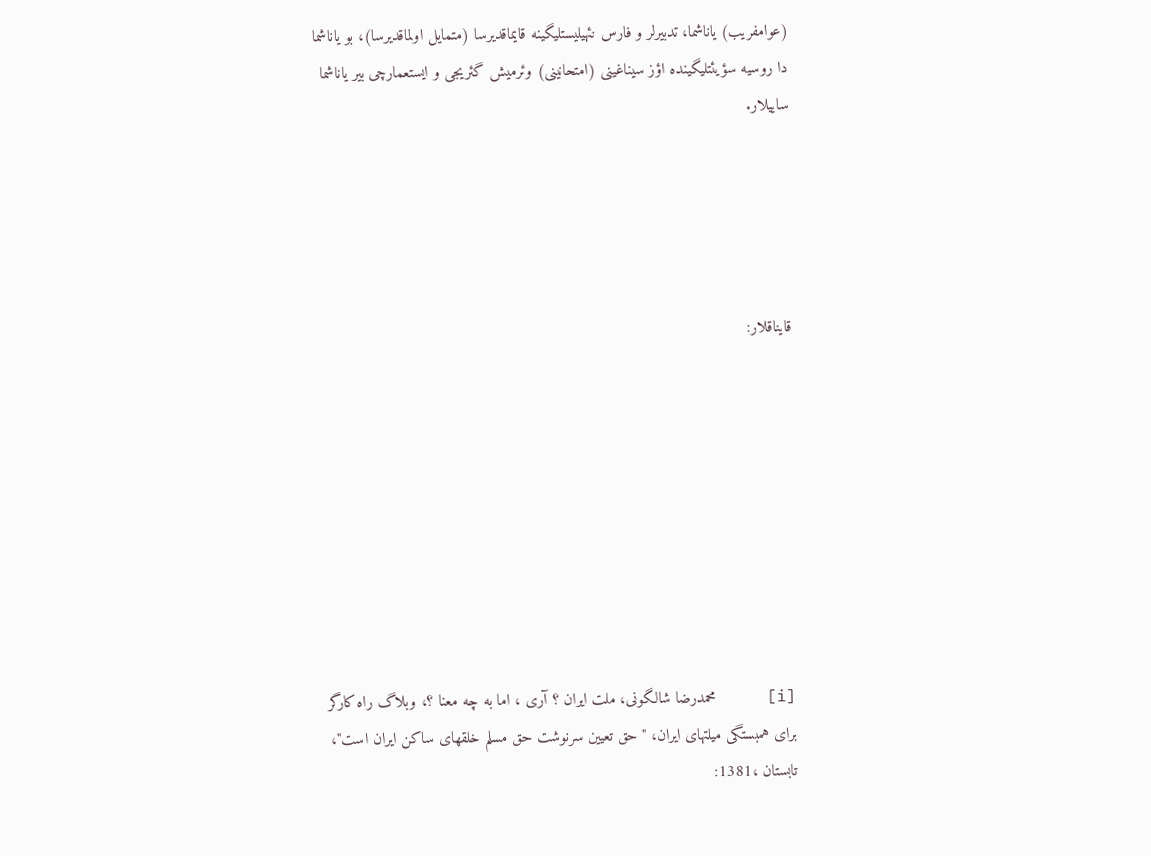(عوامفریب) یاناشما، تدبیرلر و فارس نئهیلیستلیگینه قایماقدیرسا (متمایل اولماقدیرسا)، بو یاناشما دا روسیه سؤیئتلیگینده اؤز سیناغینی (امتحانینی) وئرمیش گئریجی و ایستعمارچی بیر یاناشما ساییلار.





قایناقلار:









[i]     محمدرضا شالگونی، ملت ایران ؟ آری ، اما به چه معنا ؟، وبلاگ راه کارگر برای همبستگی میلتهای ایران، "حق تعیین سرنوشت حق مسلم خلقهای ساکن ایران است"، تابستان ،1381: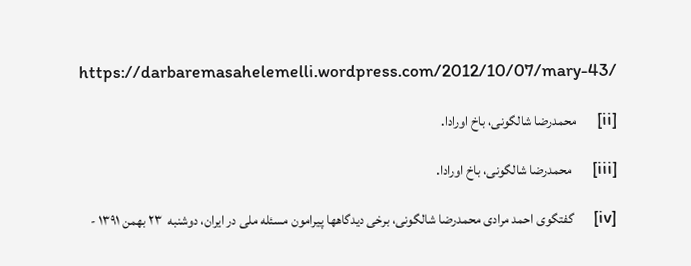https://darbaremasahelemelli.wordpress.com/2012/10/07/mary-43/

[ii]     محمدرضا شالگونی، باخ اورادا.

[iii]     محمدرضا شالگونی، باخ اورادا.

[iv]     گفتگوی احمد مرادی محمدرضا شالگونی، برخی دیدگاهها پیرامون مسئله ملی در ایران، دوشنبه  ۲٣ بهمن ۱٣۹۱ -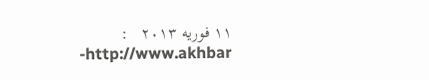۱۱ فوريه ۲۰۱٣   : http://www.akhbar-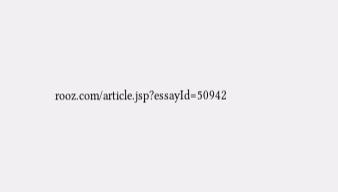rooz.com/article.jsp?essayId=50942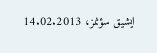ایشیق سؤنمز، 14.02.2013